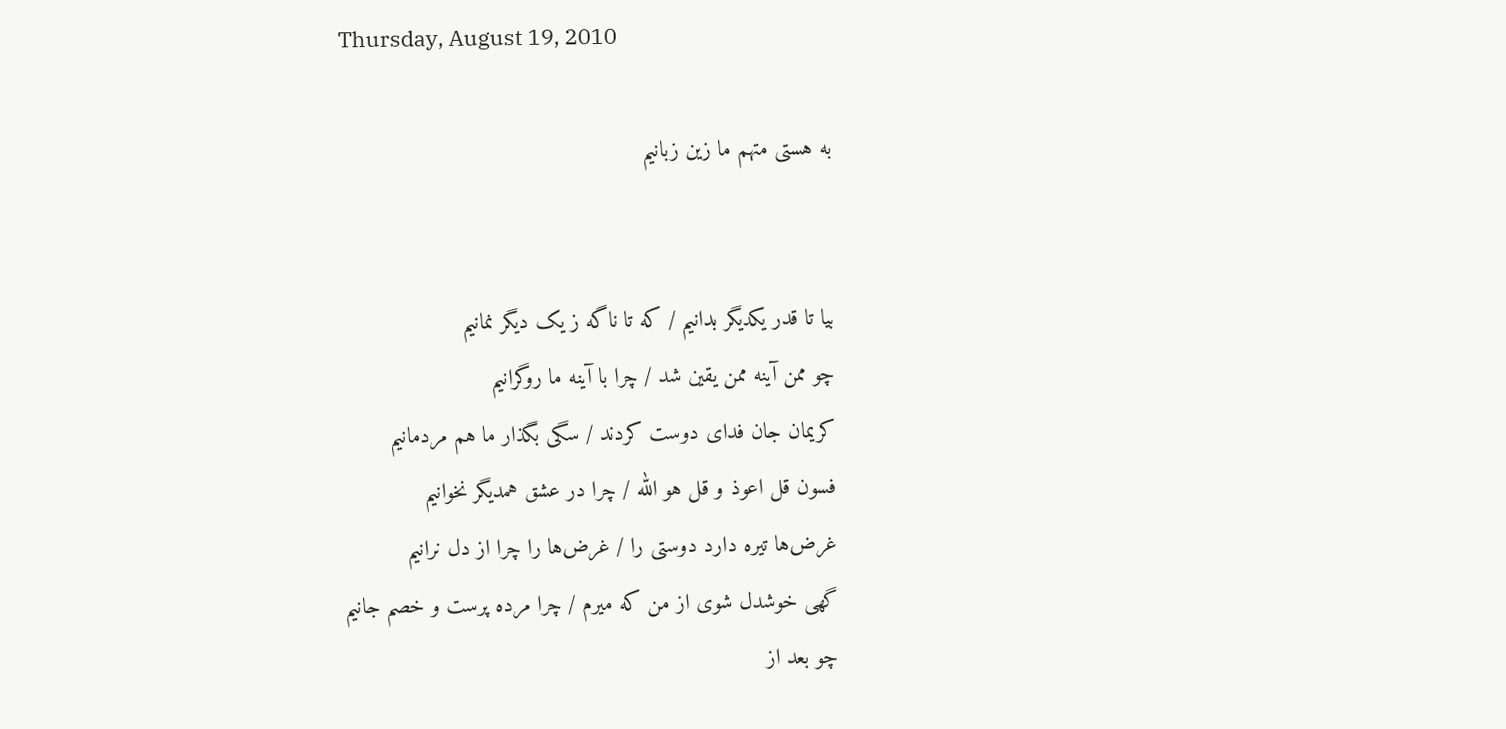Thursday, August 19, 2010

به هستی متهم ما زین زبانیم


بیا تا قدر یکدیگر بدانیم / که تا ناگه ز یک دیگر نمانیم
چو ممن آینه ممن یقین شد / چرا با آینه ما روگرانیم
کریمان جان فدای دوست کردند / سگی بگذار ما هم مردمانیم
فسون قل اعوذ و قل هو الله / چرا در عشق همدیگر نخوانیم
غرض‌ها تیره دارد دوستی را / غرض‌ها را چرا از دل نرانیم
گهی خوشدل شوی از من که میرم / چرا مرده پرست و خصم جانیم
چو بعد از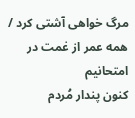مرگ خواهی آشتی کرد / همه عمر از غمت در امتحانیم
کنون پندار مُردم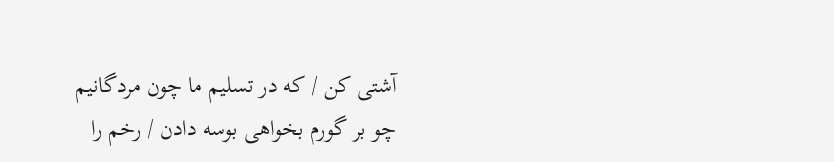آشتی کن / که در تسلیم ما چون مردگانیم
چو بر گورم بخواهی بوسه دادن / رخم را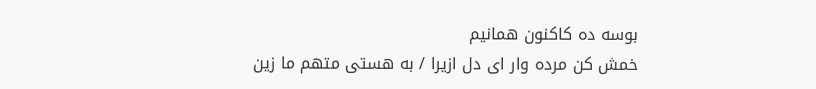بوسه ده کاکنون همانیم
خمش کن مرده وار ای دل ازیرا / به هستی متهم ما زین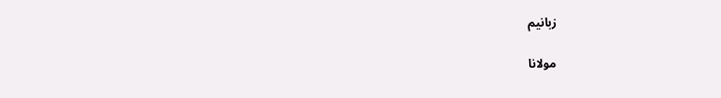زبانیم

مولانا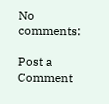No comments:

Post a Comment